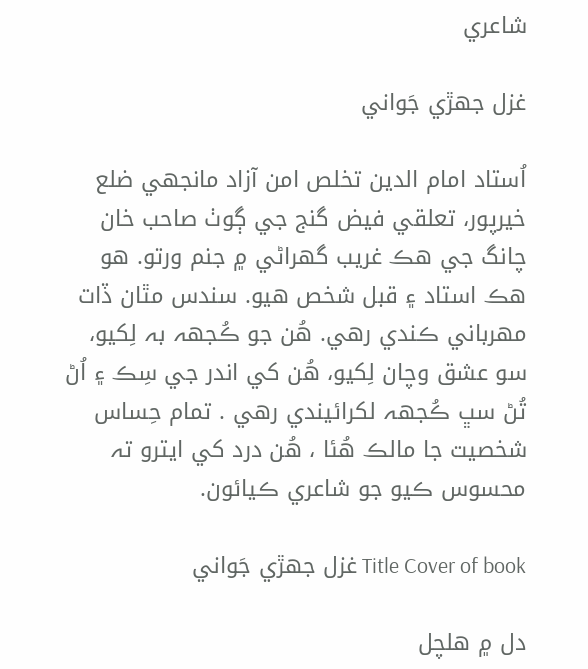شاعري

غزل جھڙي جَواني

اُستاد امام الدين تخلص امن آزاد مانجهي ضلع خيرپور، تعلقي فيض گنج جي ڳوٺ صاحب خان چانگ جي هڪ غريب گهراڻي ۾ جنم ورتو. ھو ھڪ استاد ۽ قبل شخص ھيو. سندس مٿان ڏات مھرباني ڪندي رهي. هُن جو ڪُجهہ بہ لِکيو، سو عشق وچان لِکيو، هُن کي اندر جي سِڪ ۽ اُڻ تُڻ سڀ ڪُجهہ لکرائيندي رهي . تمام حِساس شخصيت جا مالڪ هُئا ، هُن درد کي ايترو تہ محسوس ڪيو جو شاعري ڪيائون.

Title Cover of book غزل جھڙي جَواني

دل ۾ هلچل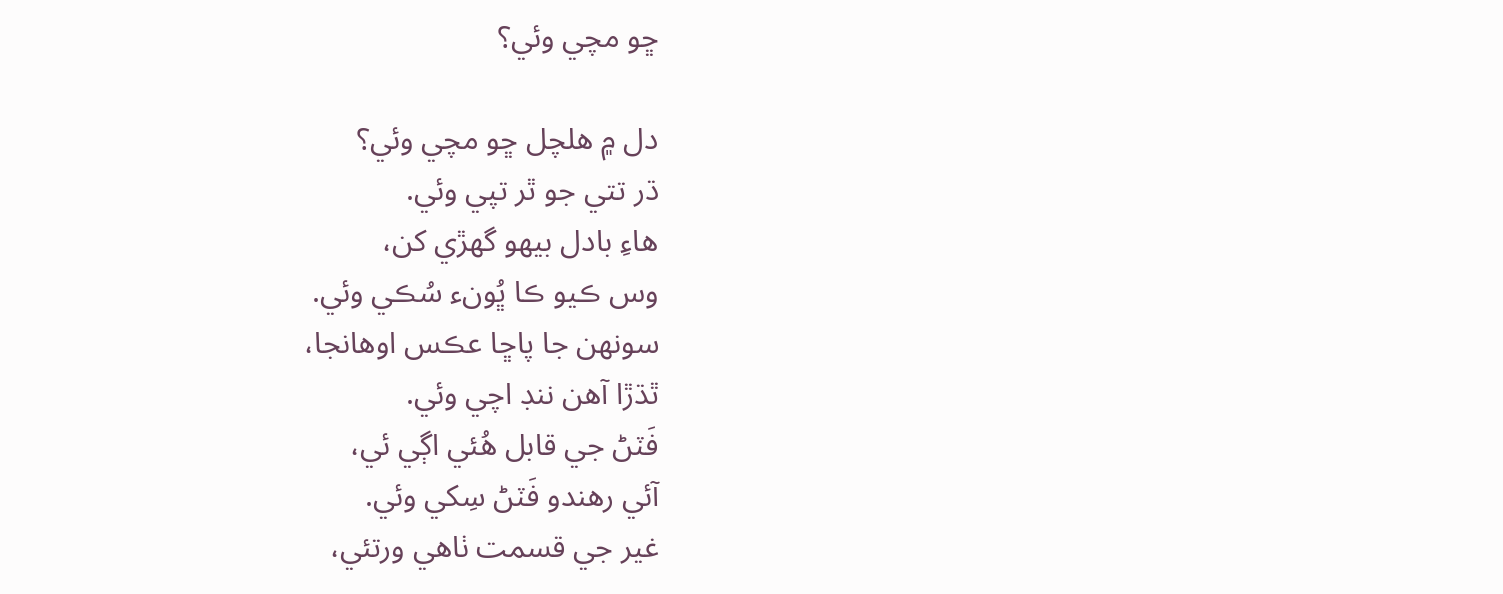ڇو مچي وئي؟

دل ۾ هلچل ڇو مچي وئي؟
ڌر تتي جو ٿر تپي وئي.
هاءِ بادل بيھو گهڙي کن،
وس ڪيو ڪا ڀُونء سُڪي وئي.
سونھن جا پاڇا عڪس اوهانجا،
ٿڌڙا آهن ننڊ اچي وئي.
فَٽڻ جي قابل هُئي اڳي ئي،
آئي رهندو فَٽڻ سِکي وئي.
غير جي قسمت ٺاهي ورتئي،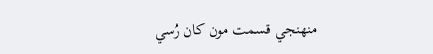منھنجي قسمت مون کان رُسي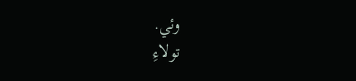وئي.
تولاءِ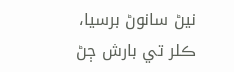نيڻ سانوڻ برسيا،
ڪلر تي بارش ڄڻ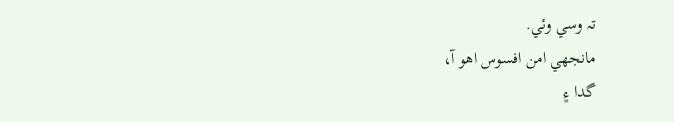تہ وسي وئي.
مانجهي امن افسوس اهو آ،
گدا ۽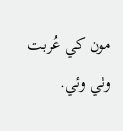مون کي عُربت وٺي وئي.